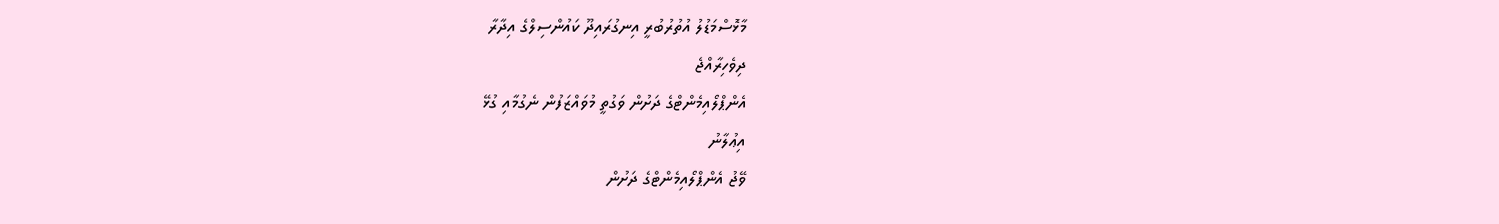މާޅޮސްމަޑުލު އުތުރުބުރީ އިނގުރައިދޫ ކައުންސިލްގެ އިދާރާ
ދިވެހިރާއްޖެ
އެންޕްލޯއިމެންޓްގެ ދަށުން ވަގުތީ މުވައްޒަފުން ނެގުމާއި ގުޅޭ
އިޢުލާނު
ވޭޖު އެންޕްލޯއިމެންޓްގެ ދަށުން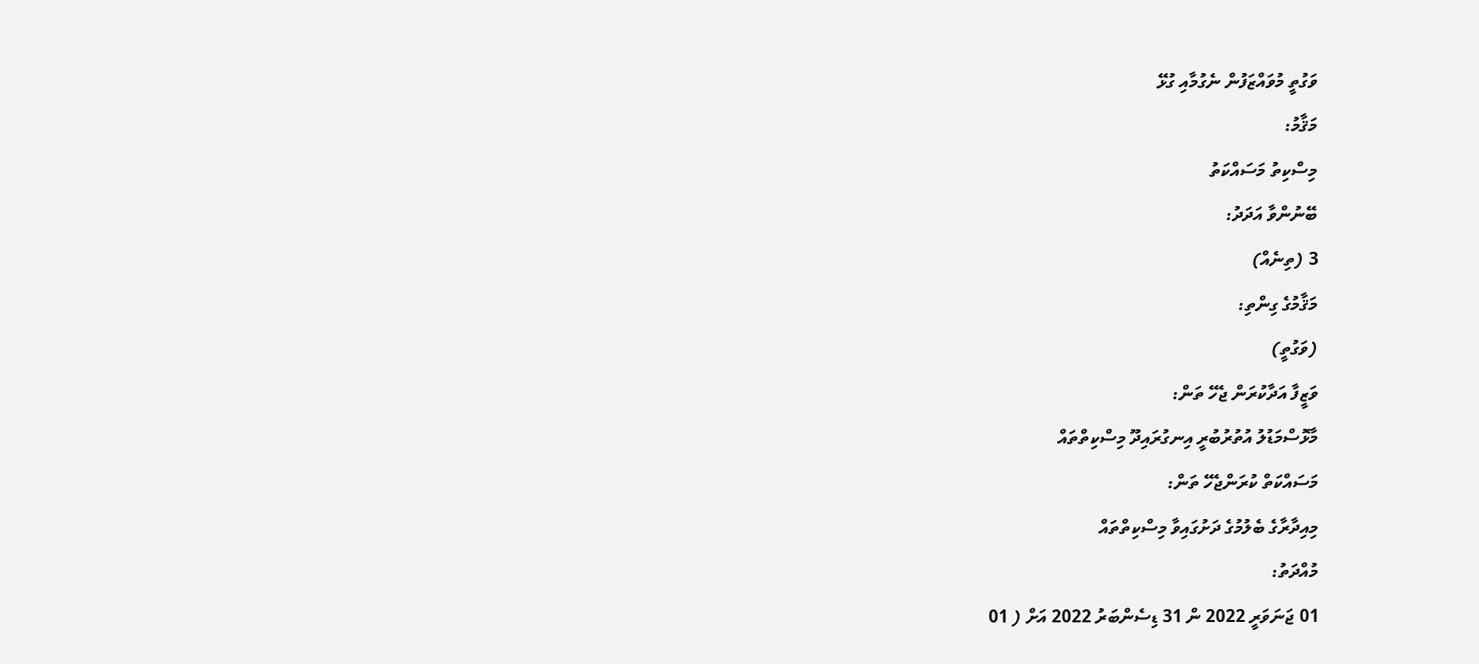ވަގުތީ މުވައްޒަފުން ނެގުމާއި ގުޅޭ
މަޤާމު:
މިސްކިތު މަސައްކަތު
ބޭނުންވާ އަދަދު:
3 (ތިނެއް)
މަޤާމުގެ ގިންތި:
(ވަގުތީ)
ވަޒީފާ އަދާކުރަން ޖެހޭ ތަން:
މާޅޮސްމަޑުލު އުތުރުބުރީ އިނގުރައިދޫ މިސްކިތްތައް
މަސައްކަތް ކުރަންޖެހޭ ތަން:
މިއިދާރާގެ ބެލުމުގެ ދަށުގައިވާ މިސްކިތްތައް
މުއްދަތު:
01 ޖަނަވަރީ 2022 ން 31 ޑިސެންބަރު 2022 އަށް ( 01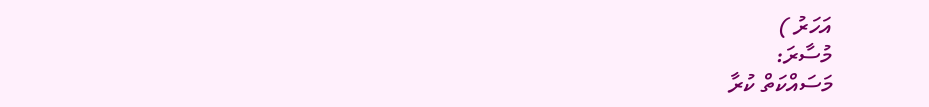އަހަރު )
މުސާރަ:
މަސައްކަތް ކުރާ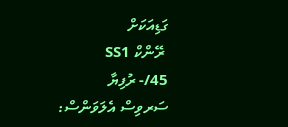ގަޑިއަކަށް
 ރޭންކް SS1
45/- ރުފިޔާ
ސަރވިސް އެލަވަންސް: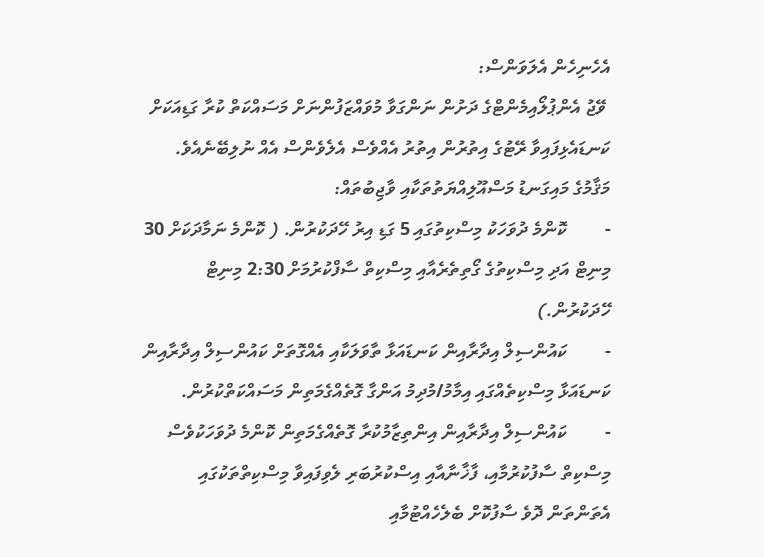އެހެނިހެން އެލަވަންސް:
 ވޭޖު އެންޕުލޯއިމެންޓްގެ ދަށުން ނަންގަވާ މުވައްޒަފުންނަށް މަސައްކަތް ކުރާ ގަޑިއަކަށް ކަނޑައެޅިފައިވާ ރޭޓުގެ އިތުރުން އިތުރު އެއްވެސް އެލެވެންސް އެއް ނުލިބޭނެއެވެ.
މަޤާމުގެ މައިގަނޑު މަސްއޫލިއްޔަތުތަކާއި ވާޖިބުތައް:
-        ކޮންމެ ދުވަހަކު މިސްކިތުގައި 5 ގަޑި އިރު ހޭދަކުރުން. ( ކޮންމެ ނަމާދަކަށް 30 މިނިޓް އަދި މިސްކިތުގެ ގޯތިތެރެއާއި މިސްކިތް ސާފްކުރުމަށް 2:30 މިނިޓް ހޭދަކުރުން.)
-        ކައުންސިލް އިދާރާއިން ކަނޑައަޅާ ތާވަލަކާއި އެއްގޮތަށް ކައުންސިލް އިދާރާއިން ކަނޑައަޅާ މިސްކިތެއްގައި އިމާމު/މުދިމު އަންގާ ގޮތެއްގެމަތިން މަސައްކަތްކުރުން.
-        ކައުންސިލް އިދާރާއިން އިންތިޒާމުކުރާ ގޮތެއްގެމަތިން ކޮންމެ ދުވަހަކުވެސް މިސްކިތް ސާފުކުރުމާއި، ފާޚާނާއާއި އިސްކުރުބަރި ލެވިފައިވާ މިސްކިތްތަކުގައި އެތަންތަން ދޮވެ ސާފުކޮށް ބެލެހެއްޓުމާއި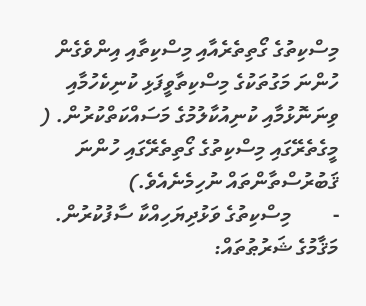މިސްކިތުގެ ގޯތިތެރެއާއި މިސްކިތާއި އިންވެގެން ހުންނަ މަގުތަކުގެ މިސްކިތާވީފަޅި ކުނިކެހުމާއި ވިނަނޮޅުމާއި ކުނިއުކާލުމުގެ މަސައްކަތްކުރުން. ( މީގެތެރޭގައި މިސްކިތުގެ ގޯތިތެރޭގައި ހުންނަ ޤަބުރުސްތާންތައް ނުހިމެނެއެވެ.)
-        މިސްކިތުގެ ވަޅުދިޔަހިއްކާ ސާފުކުރުން.
މަޤާމުގެ ޝަރުޠުތައް: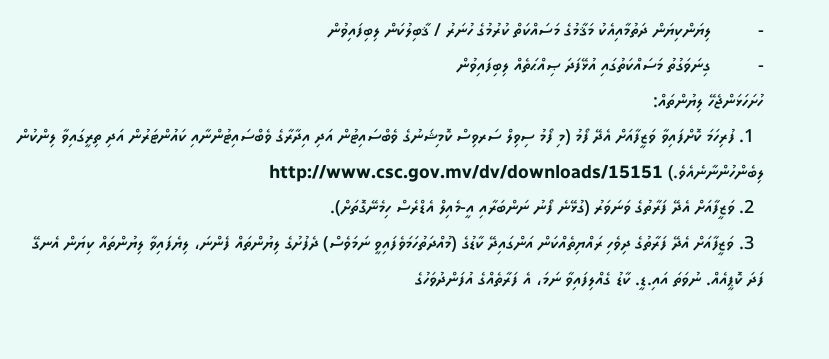-          ލިޔަންކިޔަން ދަތުމާއިއެކު މަޤާމުގެ މަސައްކަތް ކުރުމުގެ ހުނަރު / ޤާބިލުކަން ލިބިފައިވުން
-          ގިނަވަގުތު މަސައްކަތުގައި އުޅޭފަދަ ޞިއްޙަތެއް ލިބިފައިވުން
ހުށަހަޅަންޖެހޭ ލިޔުންތައް:
  1. ފުރިހަމަ ކޮށްފައިވާ ވަޒީފާއަށް އެދޭ ފޯމު (މި ފޯމު ސިވިލް ސަރވިސް ކޮމިޝަނުގެ ވެބްސައިޓުން އަދި އިދާރާގެ ވެބްސައިޓުންނާއި ކައުންޓަރުން އަދި ތިރީގައިވާ ލިންކުން ލިބެންހުންނާނެއެވެ.) http://www.csc.gov.mv/dv/downloads/15151
  2. ވަޒީފާއަށް އެދޭ ފަރާތުގެ ވަނަވަރު (ގުޅޭނެ ފޯނު ނަންބަރާއި އީ-މެއިލް އެޑްރެސް ހިމެނޭގޮތަށް).
  3. ވަޒީފާއަށް އެދޭ ފަރާތުގެ ދިވެހި ރައްޔިތެއްކަން އަންގައިދޭ ކާޑުގެ (މުއްދަތުހަމަވެފައިވީ ނަމަވެސް) ދެފުށުގެ ލިޔުންތައް ފެންނަ، ލިޔެފައިވާ ލިޔުންތައް ކިޔަން އެނގޭ ފަދަ ކޮޕީއެއް. ނުވަތަ އައި.ޑީ. ކާޑު ގެއްލިފައިވާ ނަމަ، އެ ފަރާތެއްގެ އުފަންދުވަހުގެ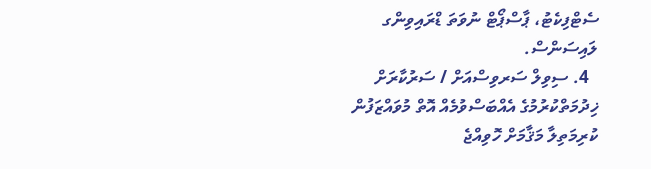ސެޓްފިކެޓު، ޕާސްޕޯޓް ނުވަތަ ޑްރައިވިންގ ލައިސަންސް.
  4. ސިވިލް ސަރވިސްއަށް / ސަރުކާރަށް ޚިދުމަތްކުރުމުގެ އެއްބަސްވުމެއް އޮތް މުވައްޒަފުން ކުރިމަތިލާ މަޤާމަށް ހޮވިއްޖެ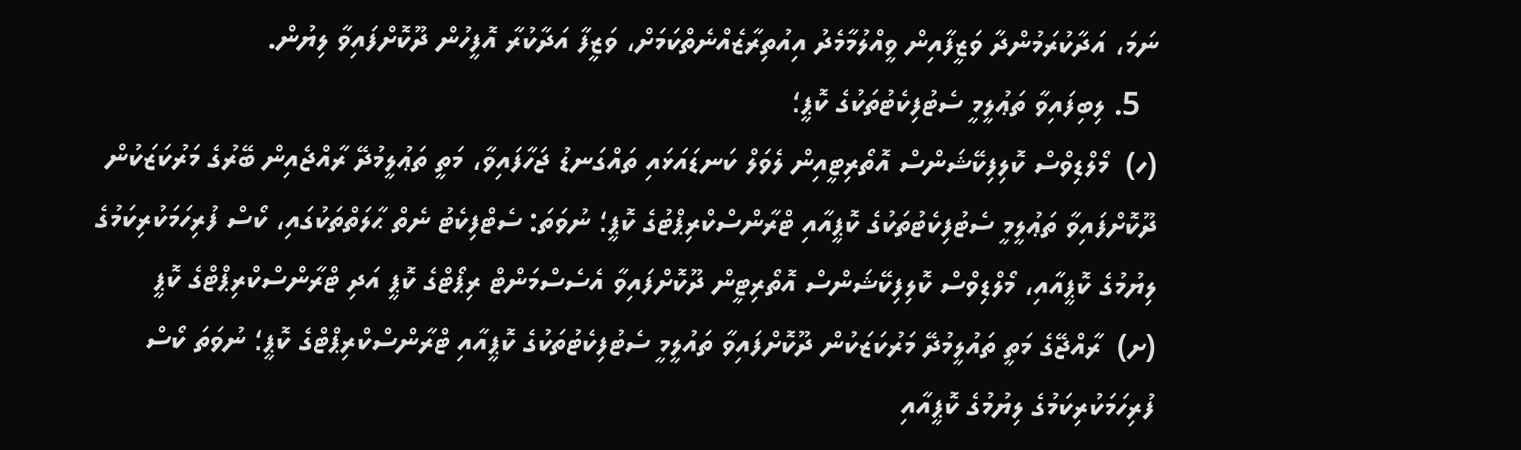ނަމަ، އަދާކުރަމުންދާ ވަޒީފާއިން ވީއްލުމާމެދު އިއުތިރާޒެއްނެތްކަމަށް، ވަޒީފާ އަދާކުރާ އޮފީހުން ދޫކޮށްފައިވާ ލިޔުން.
  5. ލިބިފައިވާ ތަޢުލީމީ ސެޓުފިކެޓުތަކުގެ ކޮޕީ؛
(ހ)  މޯލްޑިވްސް ކޮލިފިކޭޝަންސް އޮތޯރިޓީއިން ލެވަލް ކަނޑައަޅައި ތައްގަނޑު ޖަހާފައިވާ، މަތީ ތަޢުލީމުދޭ ރާއްޖެއިން ބޭރުގެ މަރުކަޒަކުން ދޫކޮށްފައިވާ ތަޢުލީމީ ސެޓުފިކެޓުތަކުގެ ކޮޕީއާއި ޓްރާންސްކްރިޕްޓުގެ ކޮޕީ؛ ނުވަތަ: ސެޓްފިކެޓު ނެތް ޙާލަތްތަކުގައި، ކޯސް ފުރިހަމަކުރިކަމުގެ ލިޔުމުގެ ކޮޕީއާއި، މޯލްޑިވްސް ކޮލިފިކޭޝަންސް އޮތޯރިޓީން ދޫކޮށްފައިވާ އެސެސްމަންޓް ރިޕޯޓްގެ ކޮޕީ އަދި ޓްރާންސްކްރިޕްޓްގެ ކޮޕީ
(ށ)  ރާއްޖޭގެ މަތީ ތައުލީމުދޭ މަރުކަޒަކުން ދޫކޮށްފައިވާ ތައުލީމީ ސެޓުފިކެޓުތަކުގެ ކޮޕީއާއި ޓްރާންސްކްރިޕްޓްގެ ކޮޕީ؛ ނުވަތަ ކޯސް ފުރިހަމަކުރިކަމުގެ ލިޔުމުގެ ކޮޕީއާއި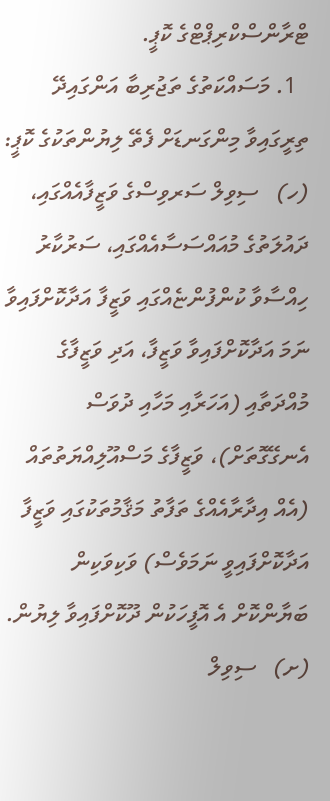ޓްރާންސްކްރިޕްޓްގެ ކޮޕީ.
  1. މަސައްކަތުގެ ތަޖުރިބާ އަންގައިދޭ ތިރީގައިވާ މިންގަނޑަށް ފެތޭ ލިޔުންތަކުގެ ކޮޕީ:
(ހ)   ސިވިލް ސަރވިސްގެ ވަޒީފާއެއްގައި، ދައުލަތުގެ މުއައްސަސާއެއްގައި، ސަރުކާރު ހިއްސާވާ ކުންފުންޏެއްގައި ވަޒީފާ އަދާކޮށްފައިވާ ނަމަ އަދާކޮށްފައިވާ ވަޒީފާ، އަދި ވަޒީފާގެ މުއްދަތާއި (އަހަރާއި މަހާއި ދުވަސް އެނގޭގޮތަށް)، ވަޒީފާގެ މަސްއޫލިއްޔަތުތައް (އެއް އިދާރާއެއްގެ ތަފާތު މަޤާމުތަކުގައި ވަޒީފާ އަދާކޮށްފައިވީ ނަމަވެސް) ވަކިވަކިން ބަޔާންކޮށް އެ އޮފީހަކުން ދޫކޮށްފައިވާ ލިޔުން.
(ށ)   ސިވިލް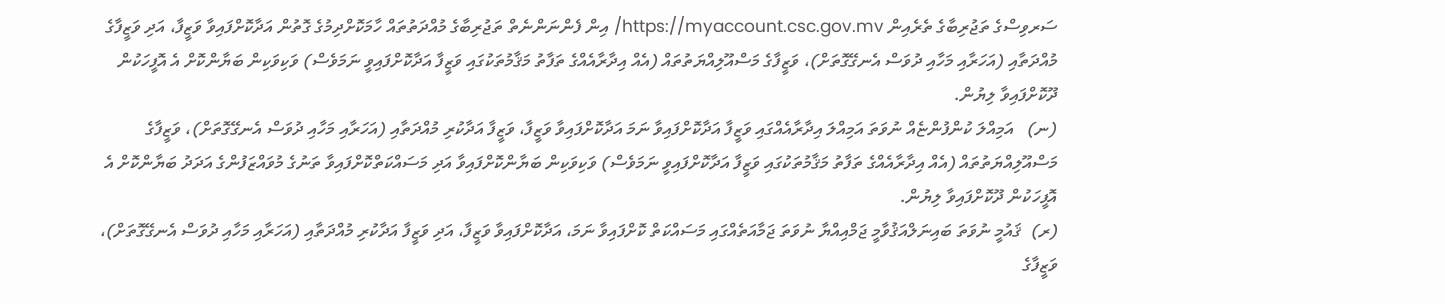ސަރވިސްގެ ތަޖުރިބާގެ ތެރެއިން https://myaccount.csc.gov.mv/ އިން ފެންނަންނެތް ތަޖުރިބާގެ މުއްދަތުތައް ހާމަކޮށްދިމުގެ ގޮތުން އަދާކޮށްފައިވާ ވަޒީފާ، އަދި ވަޒީފާގެ މުއްދަތާއި (އަހަރާއި މަހާއި ދުވަސް އެނގޭގޮތަށް)، ވަޒީފާގެ މަސްއޫލިއްޔަތުތައް (އެއް އިދާރާއެއްގެ ތަފާތު މަޤާމުތަކުގައި ވަޒީފާ އަދާކޮށްފައިވީ ނަމަވެސް) ވަކިވަކިން ބަޔާންކޮށް އެ އޮފީހަކުން ދޫކޮށްފައިވާ ލިޔުން.
(ނ)   އަމިއްލަ ކުންފުންޏެއް ނުވަތަ އަމިއްލަ އިދާރާއެއްގައި ވަޒީފާ އަދާކޮށްފައިވާ ނަމަ އަދާކޮށްފައިވާ ވަޒީފާ، ވަޒީފާ އަދާކުރި މުއްދަތާއި (އަހަރާއި މަހާއި ދުވަސް އެނގޭގޮތަށް)، ވަޒީފާގެ މަސްއޫލިއްޔަތުތައް (އެއް އިދާރާއެއްގެ ތަފާތު މަޤާމުތަކުގައި ވަޒީފާ އަދާކޮށްފައިވީ ނަމަވެސް) ވަކިވަކިން ބަޔާންކޮށްފައިވާ އަދި މަސައްކަތްކޮށްފައިވާ ތަނުގެ މުވައްޒަފުންގެ އަދަދު ބަޔާންކޮށް އެ އޮފީހަކުން ދޫކޮށްފައިވާ ލިޔުން.
(ރ)  ޤައުމީ ނުވަތަ ބައިނަލްއަޤުވާމީ ޖަމްއިއްޔާ ނުވަތަ ޖަމާއަތެއްގައި މަސައްކަތް ކޮށްފައިވާ ނަމަ، އަދާކޮށްފައިވާ ވަޒީފާ، އަދި ވަޒީފާ އަދާކުރި މުއްދަތާއި (އަހަރާއި މަހާއި ދުވަސް އެނގޭގޮތަށް)، ވަޒީފާގެ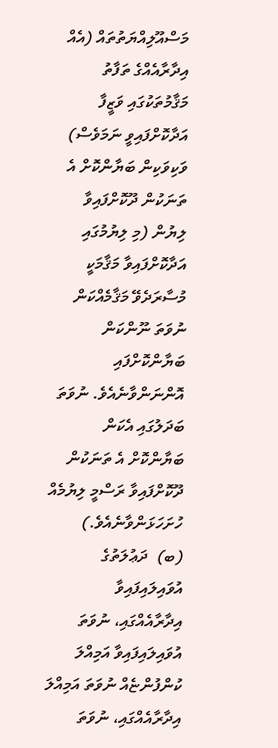މަސްއޫލިއްޔަތުތައް (އެއް އިދާރާއެއްގެ ތަފާތު މަޤާމުތަކުގައި ވަޒީފާ އަދާކޮށްފައިވީ ނަމަވެސް) ވަކިވަކިން ބަޔާންކޮށް އެ ތަނަކުން ދޫކޮށްފައިވާ ލިޔުން (މި ލިޔުމުގައި އަދާކޮށްފައިވާ މަޤާމަކީ މުސާރަދެވޭ މަޤާމެއްކަން ނުވަތަ ނޫންކަން ބަޔާންކޮށްފައި އޮންނަންވާނެއެވެ. ނުވަތަ ބަދަލުގައި އެކަން ބަޔާންކޮށް އެ ތަނަކުން ދޫކޮށްފައިވާ ރަސްމީ ލިޔުމެއް ހުށަހަޅަންވާނެއެވެ.)
(ބ)  ދަޢުލަތުގެ އުވައިލައިފައިވާ އިދާރާއެއްގައި، ނުވަތަ އުވައިލައިފައިވާ އަމިއްލަ ކުންފުންޏެއް ނުވަތަ އަމިއްލަ އިދާރާއެއްގައި، ނުވަތަ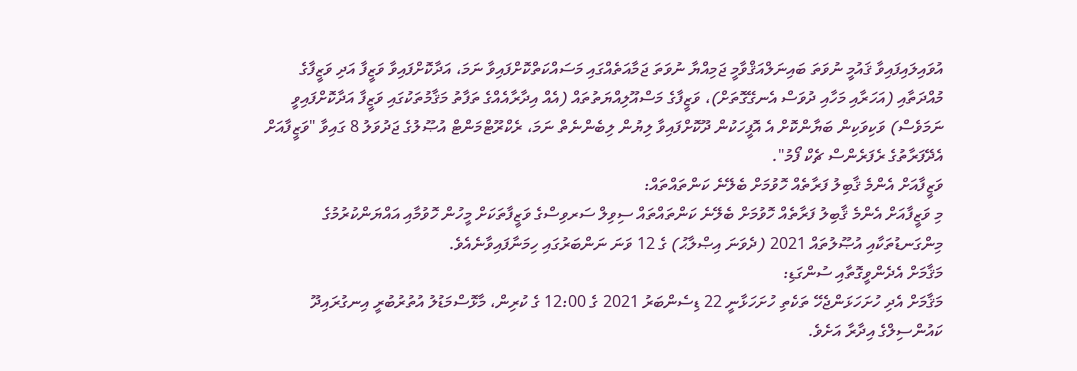އުވައިލައިފައިވާ ޤައުމީ ނުވަތަ ބައިނަލްއަޤްވާމީ ޖަމިއްޔާ ނުވަތަ ޖަމާއަތެއްގައި މަސައްކަތްކޮށްފައިވާ ނަމަ، އަދާކޮށްފައިވާ ވަޒީފާ އަދި ވަޒީފާގެ މުއްދަތާއި (އަހަރާއި މަހާއި ދުވަސް އެނގޭގޮތަށް)، ވަޒީފާގެ މަސްއޫލިއްޔަތުތައް (އެއް އިދާރާއެއްގެ ތަފާތު މަޤާމުތަކުގައި ވަޒީފާ އަދާކޮށްފައިވީ ނަމަވެސް) ވަކިވަކިން ބަޔާންކޮށް އެ އޮފީހަކުން ދޫކޮށްފައިވާ ލިޔުން ލިބެންނެތް ނަމަ، ރެކްރޫޓްމަންޓް އުޞޫލުގެ ޖަދުވަލު 8 ގައިވާ "ވަޒީފާއަށް އެދޭފަރާތުގެ ރެފަރެންސް ޗެކް ފޯމު".
ވަޒީފާއަށް އެންމެ ޤާބިލު ފަރާތެއް ހޮވުމަށް ބެލޭނެ ކަންތައްތައް:
މި ވަޒީފާއަށް އެންމެ ޤާބިލު ފަރާތެއް ހޮވުމަށް ބެލޭނެ ކަންތައްތައް ސިވިލް ސަރވިސްގެ ވަޒީފާތަކަށް މީހުން ހޮވުމާއި އައްޔަންކުރުމުގެ މިންގަނޑުތަކާއި އުޞޫލުތައް 2021 (ދެވަނަ އިޞްލާޙު) ގެ 12 ވަނަ ނަންބަރުގައި ހިމަނާފައިވާނެއެވެ.
މަޤާމަށް އެދެންވީގޮތާއި ސުންގަޑި:
މަޤާމަށް އެދި ހުށަހަޅަންޖެހޭ ތަކެތި ހުށަހަޅާނީ 22 ޑިސެންބަރު 2021 ގެ 12:00 ގެ ކުރިން، މާޅޮސްމަޑުލު އުތުރުބުރީ އިނގުރައިދޫ ކައުންސިލްގެ އިދާރާ އަށެވެ.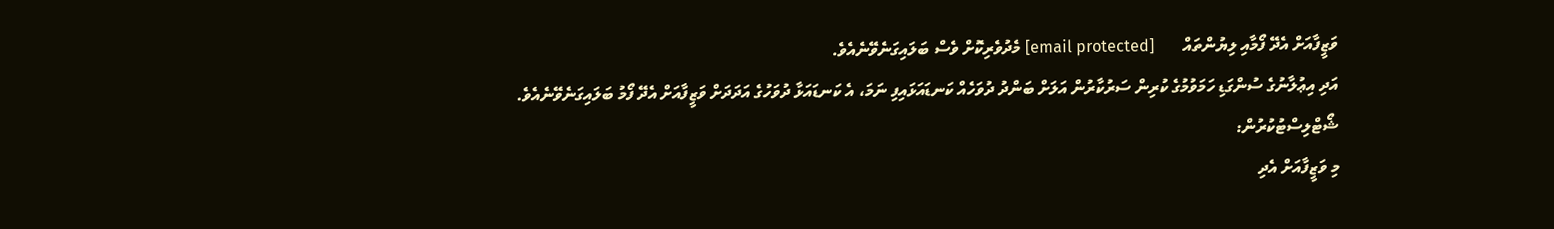ވަޒީފާއަށް އެދޭ ފޯމާއި ލިޔުންތައް       [email protected] މެދުވެރިކޮށް ވެސް ބަލައިގަނެވޭނެއެވެ.
އަދި އިޢުލާނުގެ ސުންގަޑި ހަމަވުމުގެ ކުރިން ސަރުކާރުން އަލަށް ބަންދު ދުވަހެއް ކަނޑައަޅައިފި ނަމަ، އެ ކަނޑައަޅާ ދުވަހުގެ އަދަދަށް ވަޒީފާއަށް އެދޭ ފޯމު ބަލައިގަނެވޭނެއެވެ.
ޝޯޓްލިސްޓުކުރުން:
މި ވަޒީފާއަށް އެދި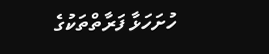ހުށަހަޅާ ފަރާތްތަކުގެ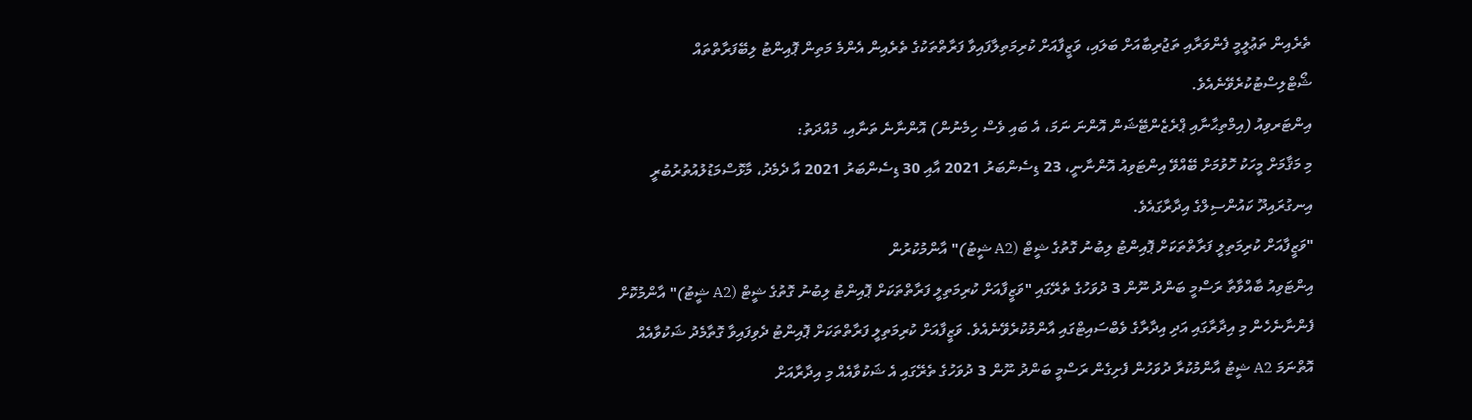ތެރެއިން ތަޢުލީމީ ފެންވަރާއި ތަޖުރިބާއަށް ބަލައި، ވަޒީފާއަށް ކުރިމަތިލާފައިވާ ފަރާތްތަކުގެ ތެރެއިން އެންމެ މަތިން ޕޮއިންޓު ލިބޭފަރާތްތައް ޝޯޓްލިސްޓުކުރެވޭނެއެވެ.
އިންޓަރވިއު (އިމްތިޙާނާއި ޕްރެޒެންޓޭޝަން އޮންނަ ނަމަ، އެ ބައި ވެސް ހިމެނުން) އޮންނާނެ ތަނާއި، މުއްދަތު:
މި މަޤާމަށް މީހަކު ހޮވުމަށް ބޭއްވޭ އިންޓަވިއު އޮންނާނީ، 23 ޑިސެންބަރު 2021 އާއި 30 ޑިސެންބަރު 2021 އާ ދެމެދު، މާޅޮސްމަޑުލުއުތުރުބުރީ އިނގުރައިދޫ ކައުންސިލްގެ އިދާރާގައެވެ.
"ވަޒީފާއަށް ކުރިމަތިލީ ފަރާތްތަކަށް ޕޮއިންޓު ލިބުނު ގޮތުގެ ޝީޓް (A2 ޝީޓު)" އާންމުކުރުން
އިންޓަވިއު ބާއްވާތާ ރަސްމީ ބަންދު ނޫން 3 ދުވަހުގެ ތެރޭގައި "ވަޒީފާއަށް ކުރިމަތިލީ ފަރާތްތަކަށް ޕޮއިންޓު ލިބުނު ގޮތުގެ ޝީޓް (A2 ޝީޓު)" އާންމުކޮށް ފެންނާނެހެން މި އިދާރާގައި އަދި އިދާރާގެ ވެބްސައިޓްގައި އާންމުކުރެވޭނެއެވެ. ވަޒީފާއަށް ކުރިމަތިލީ ފަރާތްތަކަށް ޕޮއިންޓު ދެވިފައިވާ ގޮތާމެދު ޝަކުވާއެއް އޮތްނަމަ A2 ޝީޓު އާންމުކުރާ ދުވަހުން ފެށިގެން ރަސްމީ ބަންދު ނޫން 3 ދުވަހުގެ ތެރޭގައި އެ ޝަކުވާއެއް މި އިދާރާއަށް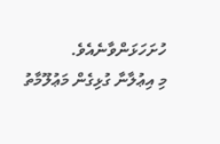ހުށަހަޅަންވާނެއެވެ.
މި އިޢުލާނާ ގުޅިގެން މަޢުލޫމާތު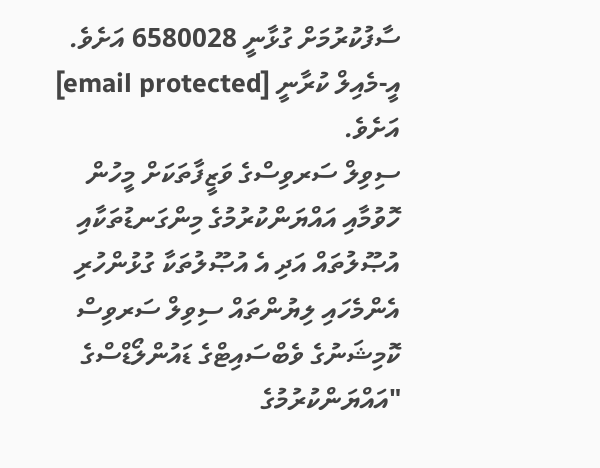ސާފުކުރުމަށް ގުޅާނީ 6580028 އަށެވެ. އީ-މެއިލް ކުރާނީ [email protected] އަށެވެ.
ސިވިލް ސަރވިސްގެ ވަޒީފާތަކަށް މީހުން ހޮވުމާއި އައްޔަންކުރުމުގެ މިންގަނޑުތަކާއި އުޞޫލުތައް އަދި އެ އުޞޫލުތަކާ ގުޅުންހުރި އެންމެހައި ލިޔުންތައް ސިވިލް ސަރވިސް ކޮމިޝަނުގެ ވެބްސައިޓްގެ ޑައުންލޯޑްސްގެ "އައްޔަންކުރުމުގެ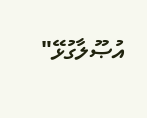އުޞޫލާގުޅޭ"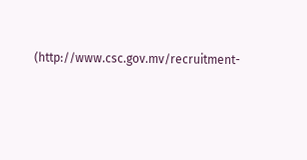(http://www.csc.gov.mv/recruitment-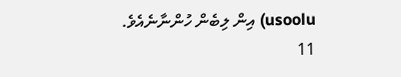usoolu) އިން ލިބެން ހުންނާނެއެވެ.
11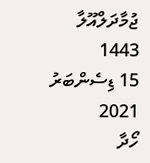ޖުމާދަލްއޫލާ 1443
15 ޑިސެންބަރު 2021
ހޯދާ